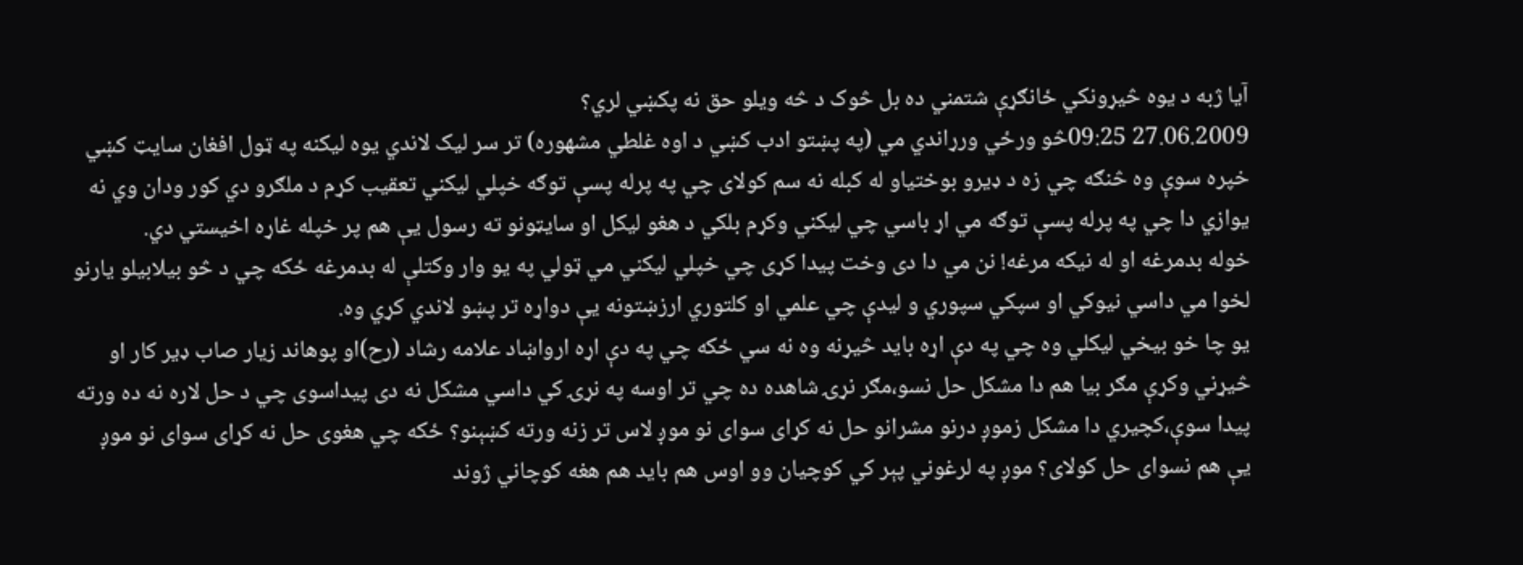آيا ژبه د يوه څيړونکي ځانګړې شتمني ده بل څوک د څه ويلو حق نه پکښي لري؟
27.06.2009 09:25څو ورځي ورړاندي مي (په پښتو ادب کښي د اوه غلطي مشهوره) تر سر ليک لاندي يوه ليکنه په ټول افغان سايټ کښي خپره سوې وه څنګه چي زه د ډيرو بوختياو له کبله نه سم کولاى چي په پرله پسې توګه خپلي ليکني تعقيب کړم د ملګرو دي کور ودان وي نه يوازي دا چي په پرله پسې توګه مي اړ باسي چي ليکني وکړم بلکي د هغو ليکل او سايټونو ته رسول يې هم پر خپله غاړه اخيستي دي.
خوله بدمرغه او له نيکه مرغه! نن مي دا دى وخت پيدا کړى چي خپلي ليکني مي ټولي په يو وار وکتلې له بدمرغه ځکه چي د څو بيلابيلو يارنو لخوا مي داسي نيوکي او سپکي سپوري و ليدې چي علمي او کلتوري ارزښتونه يې دواړه تر پښو لاندي کړي وه.
يو چا خو بيخي ليکلي وه چي په دې اړه بايد څيړنه وه نه سي ځکه چي په دې اړه ارواښاد علامه رشاد (رح)او پوهاند زيار صاب ډير کار او څيړني وکړې مګر بيا هم دا مشکل حل نسو،مګر نړۍ شاهده ده چي تر اوسه په نړۍ کي داسي مشکل نه دى پيداسوى چي د حل لاره نه ده ورته پيدا سوې،کچيري دا مشکل زموږ درنو مشرانو حل نه کړاى سواى نو موږ لاس تر زنه ورته کښېنو؟ ځکه چي هغوى حل نه کړاى سواى نو موږ يې هم نسواى حل کولاى؟ موږ په لرغوني پېر کي کوچيان وو اوس هم بايد هم هغه کوچاني ژوند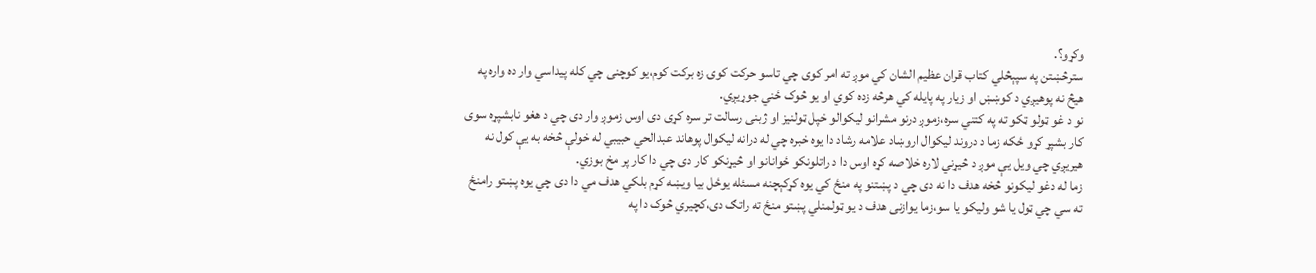وکړو؟.
سترڅښتن په سپېڅلي کتاب قران عظيم الشان کي موږ ته امر کوى چي تاسو حرکت کوۍ زه برکت کوم،يو کوچنى چي کله پيداسي وار ده واره په هيڅ نه پوهيږي د کوښښ او زيار په پايله کي هرڅه زده کوي او يو څوک ځني جوړيږي.
نو د غو ټولو ټکو ته په کتني سره،زموږ درنو مشرانو ليکوالو خپل ټولنيز او ژبنى رسالت تر سره کړى دى اوس زموږ وار دى چي د هغو نابشپړه سوى کار بشپړ کړو ځکه زما د دروند ليکوال اروښاد علامه رشاد دا يوه خبره چي له درانه ليکوال پوهاند عبدالحي حبيبي له خولې څخه به يې کول نه هيريږي چي ويل يې موږ د څيړني لاره خلاصه کړه اوس دا د راتلونکو ځوانانو او څيړنکو کار دى چي دا کار پر مخ بوزي.
زما له دغو ليکونو څخه هدف دا نه دى چي د پښتنو په منځ کي يوه کړکېچنه مسئله يوځل بيا ويښه کړم بلکي هدف مي دا دى چي يوه پښتو رامنځ ته سي چي ټول يا شو وليکو يا سو،زما يوازنى هدف د يو ټولمنلي پښتو منځ ته راتګ دى،کچيري څوک دا په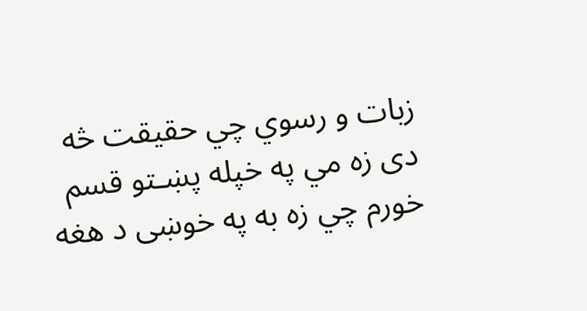زبات و رسوي چي حقيقت څه دى زه مي په خپله پښـتو قسم خورم چي زه به په خوښى د هغه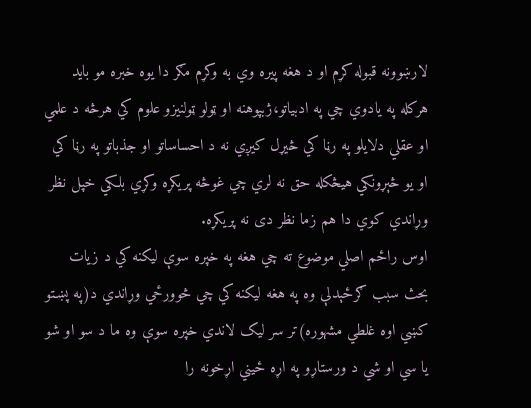لارښوونه قبوله کړم او د هغه پيره وي به وکړم مګر دا يوه خبره مو بايد هرکله په يادوي چي په ادبياتو،ژبپوهنه او ټولو ټولنيزو علوم کي هرڅه د علمي او عقلي دلايلو په رڼا کي څيړل کيږي نه د احساساتو او جذباتو په رڼا کي او يو څېړونکي هيڅکله حق نه لري چي غوڅه پريکړه وکړي بلکي خپل نظر وړاندي کوي دا هم زما نظر دى نه پريکړه.
اوس راځم اصلي موضوع ته چي هغه په خپره سوې ليکنه کي د زيات بحث سبب ګرځېدلې وه په هغه ليکنه کي چي څوورځي وړاندي د(په پښـتو کښي اوه غلطي مشهوره)تر سر ليک لاندي خپره سوې وه ما د سو او شو يا سي او شي د ورستاړو په اړه ځيني اړخونه را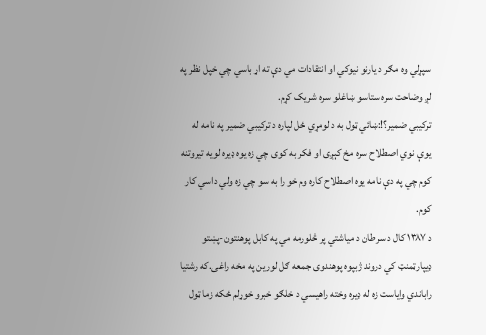سپړلي وه مګر د يارنو نيوکي او انتقادات مي دې ته اړ باسي چي خپل نظر په لږ وضاحت سره ستاسو ښاغلو سره شريک کړم.
ترکيبي ضمير؟!:ښائي ټول به د لومړي ځل لپاره د ترکيبي ضمير په نامه له يوې نوي اصطلاح سره مخ کېږى او فکر به کوى چي زه يوه ډيره لويه تيروتنه کوم چي په دې نامه يوه اصطلاح کاره وم خو را به سو چي زه ولي داسي کار کوم.
د ١٣٨٧ کال د سرطان د مياشتي پر څلورمه مي په کابل پوهنتون-پښتو ډيپارټمنټ کي دروند ژبپوه پوهندوى جمعه ګل لورين په مخه راغى.که رشتيا راباندي واياست زه له ډيره وخته راهيسي د خلګو خبرو خوړلم ځکه زما ټول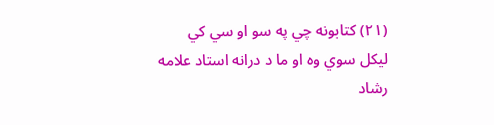(٢١) کتابونه چي په سو او سي کي ليکل سوي وه او ما د درانه استاد علامه رشاد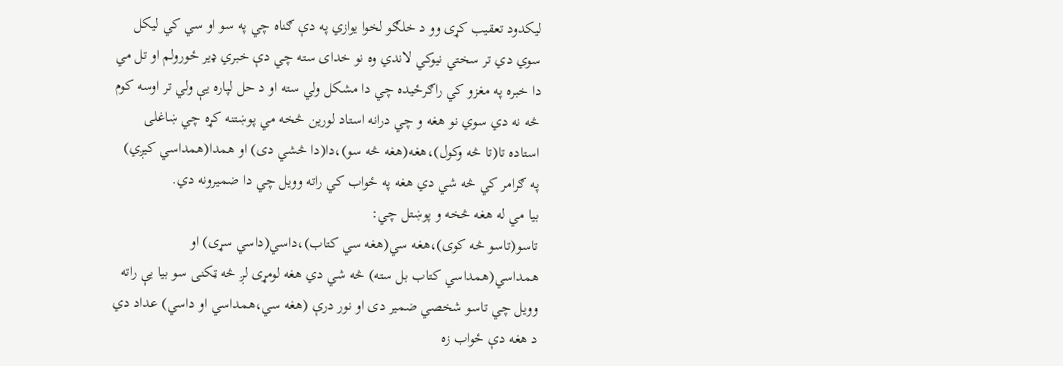ليکدود تعقيب کړى وو د خلګو لخوا يوازي په دې ګناه چي په سو او سي کي ليکل سوي دي تر سختي نيوکي لاندي وه نو خداى سته چي دې خبري ډير ځورولم او تل مي دا خبره په مغزو کي راګرځيده چي دا مشکل ولي سته او د حل لپاره يې ولي تر اوسه کوم څه نه دي سوي نو هغه و چي درانه استاد لورين څخه مي پوښتنه کړه چي ښاغلى استاده تا(تا څه وکول)،هغه(هغه څه سو)،دا(دا څشي دى) او همدا(همداسي کيږي) په ګرامر کي څه شي دي هغه په ځواب کي راته وويل چي دا ضميرونه دي.
بيا مي له هغه څخه و پوښتل چي:
تاسو(تاسو څه کوى)،هغه سي(هغه سي کتاب)،داسي(داسي سړى) او همداسي(همداسي کتاب بل سته) څه شي دي هغه لومړى لږ څه ټکنى سو بيا يې راته وويل چي تاسو شخصي ضمير دى او نور درې (هغه سي،همداسي او داسي) عداد دي د هغه دې ځواب زه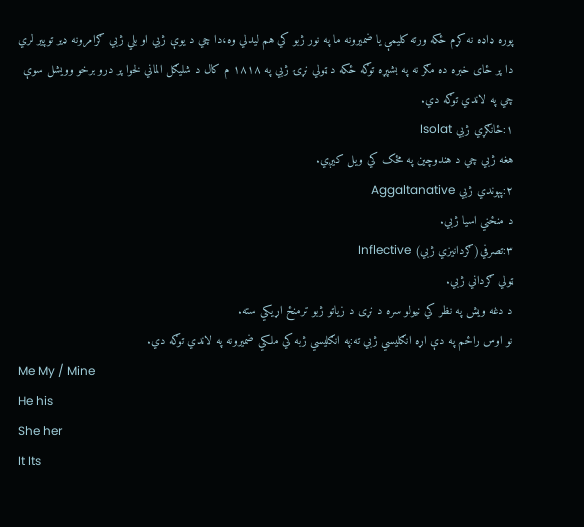پوره ډاډه نه کړم ځکه ورته کليمې يا ضميرونه ما په نور ژبو کي هم ليدلي وه،دا چي د يوې ژبي او بلي ژبي ګرامرونه ډير توپير لري دا پر ځاى خبره ده مګر نه په بشپړه توګه ځکه د ټولي نړۍ ژبي په ١٨١٨ م کال د شليګل الماني لخوا پر درو برخو وويشل سوې چي په لاندي توګه دي.
١:ځانګړي ژبي Isolat
هغه ژبي چي د هندوچين په مځک کي ويل کيږي.
٢:پېوندي ژبي Aggaltanative
د منځني اسيا ژبي.
٣:تصرفي(ګردانيزي ژبي) Inflective
ټولي ګرداني ژبي.
د دغه ويش په نظر کي نيولو سره د نړى د زياتو ژبو ترمنځ اړيکي سته.
نو اوس راځم په دې اړه انګليسي ژبي ته:په انګليسي ژبه کي ملکي ضميرونه په لاندي توګه دي.
Me My / Mine
He his
She her
It Its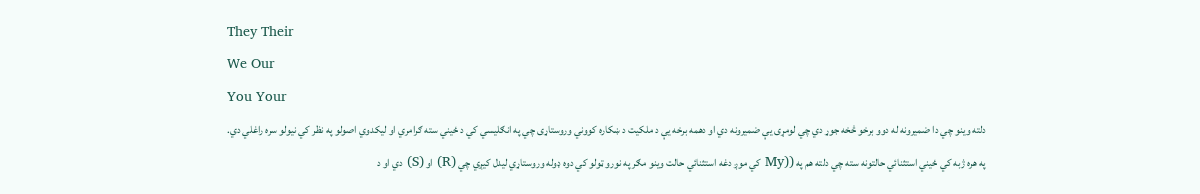They Their
We Our
You Your
دلته وينو چي دا ضميرونه له دوو برخو څخه جوړ دي چي لومړى يې ضميرونه دي او دهمه برخه يې د ملکيت د ښکاره کووني وروستاړى چي په انګليسي کي د ځيني سته ګرامري او ليکدوي اصولو په نظر کي نيولو سره راغلي دي.
په هره ژبه کي ځيني استثنائي حالتونه سته چي دلته هم په ((My کي موږ دغه استثنائي حالت وينو مګر په نورو ټولو کي دوه ډوله وروستاړي ليدل کيږي چي (R) او (S) دي او د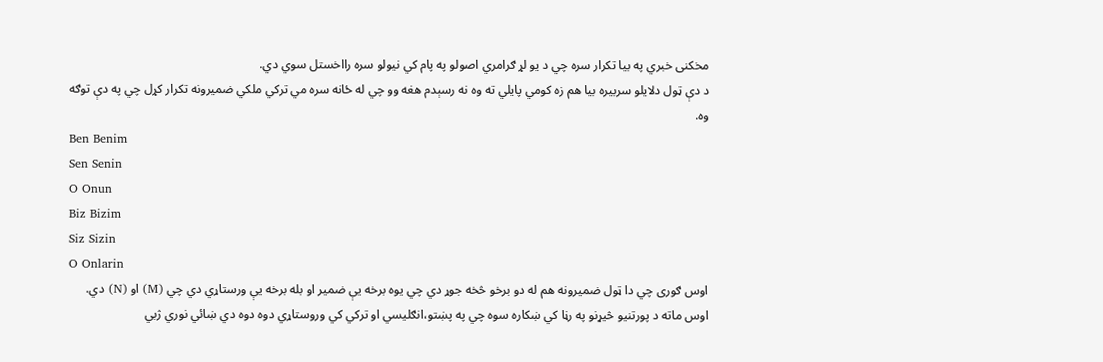مخکنى خبري په بيا تکرار سره چي د يو لړ ګرامري اصولو په پام کي نيولو سره رااخستل سوي دي.
د دې ټول دلايلو سربيره بيا هم زه کومي پايلي ته وه نه رسېدم هغه وو چي له ځانه سره مي ترکي ملکي ضميرونه تکرار کړل چي په دې توګه وه.
Ben Benim
Sen Senin
O Onun
Biz Bizim
Siz Sizin
O Onlarin
اوس ګورى چي دا ټول ضميرونه هم له دو برخو څخه جوړ دي چي يوه برخه يې ضمير او بله برخه يې ورستاړي دي چي (M) او (N) دي.
اوس ماته د پورتنيو څيړنو په رڼا کي ښکاره سوه چي په پښتو،انګليسي او ترکي کي وروستاړي دوه دوه دي ښائي نوري ژبي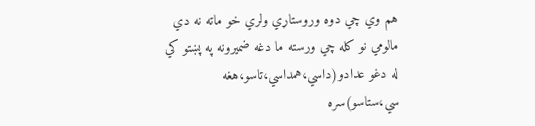هم وي چي دوه وروستاړي ولري خو ماته نه دي مالومي نو کله چي ورسته ما دغه ضميرونه په پښتو کي له دغو عدادو(داسي،همداسي،تاسو،هغه سي،ستاسو)سره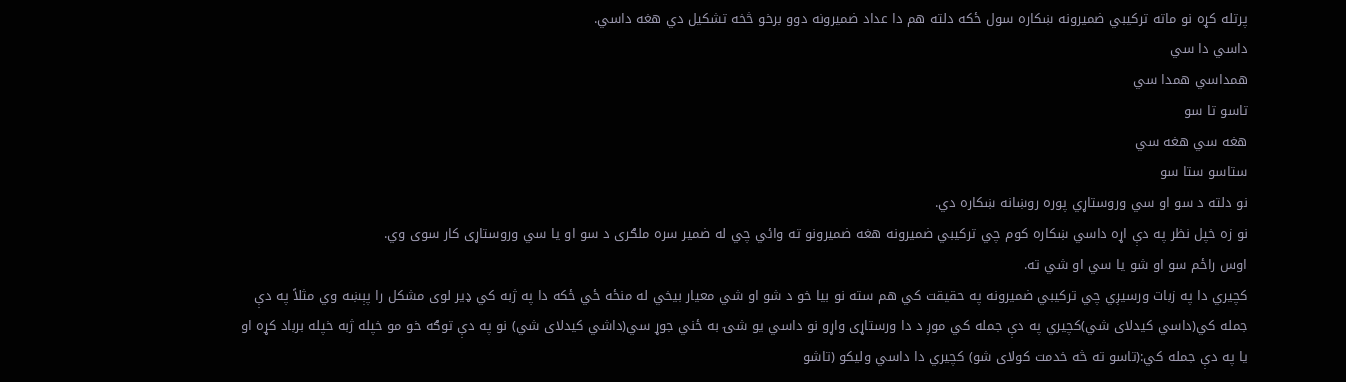پرتله کړه نو ماته ترکيبي ضميرونه ښکاره سول ځکه دلته هم دا عداد ضميرونه دوو برخو څخه تشکيل دي هغه داسي.
داسي دا سي
همداسي همدا سي
تاسو تا سو
هغه سي هغه سي
ستاسو ستا سو
نو دلته د سو او سي وروستاړي پوره روښانه ښکاره دي.
نو زه خپل نظر په دې اړه داسي ښکاره کوم چي ترکيبي ضميرونه هغه ضميرونو ته وائي چي له ضمير سره ملګرى د سو او يا سي وروستاړى کار سوى وي.
اوس راځم سو او شو يا سي او شي ته.
کچيري دا په زبات ورسيږي چي ترکيبي ضميرونه په حقيقت کي هم سته نو بيا خو د شو او شي معيار بيخي له منځه ځي ځکه دا په ژبه کي ډير لوى مشکل را پېښه وي مثلاً په دې جمله کي(داسي کيدلاى شي)کچيري په دې جمله کي موږ د دا ورستاړى واړو نو داسي يو شۍ به ځني جوړ سي(داشي کيدلاى شي) نو په دې توګه خو مو خپله ژبه خپله برباد کړه او يا په دې جمله کي:(تاسو ته څه خدمت کولاى شو) کچيري دا داسي وليکو (تاشو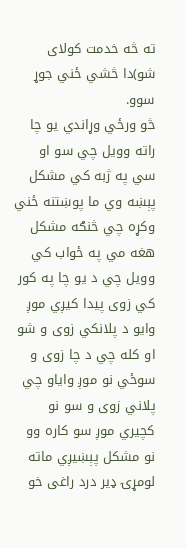ته څه خدمت کولاى شو)دا څشي ځني جوړ سوو.
څو ورځي وړاندي يو چا راته وويل چي سو او سي په ژبه کي مشکل پېښه وي ما پوښتنه ځني وکړه چي څنګه مشکل هغه مي په ځواب کي وويل چي د يو چا په کور کي زوى پيدا کيږي موږ وايو د پلانکي زوى و شو او کله چي د چا زوى و سوځي نو موږ واياو چي پلاني زوى و سو نو کچيري موږ سو کاره وو نو مشکل پېښيږي ماته لومړۍ ډير درد راغى خو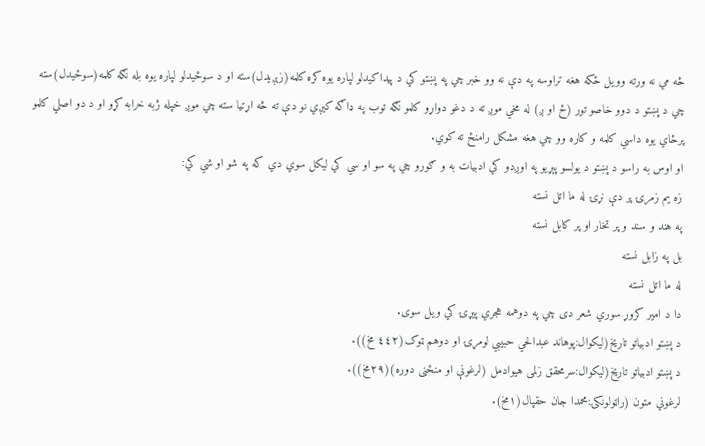څه مي نه ورته وويل ځکه هغه تراوسه په دې نه وو خبر چي په پښتو کي د پيداکيدلو لپاره يوه کره کلمه(زېږيدل)سته او د سوځيدلو لپاره يوه بله نګه کلمه(سوځيدل)سته چي د پښتو د دوو خاصو تور (ځ او ږ) له مخي موږ ته د دغو دواړو کلمو نګه توب په ډاګه کيږي نو دې ته څه اړتيا سته چي موږ خپله ژبه خرابه کړو او د دو اصلي کلمو پرځاي يوه داسي کلمه و کاره وو چي هغه مشکل رامنځ ته کوي.
او اوس به راسو د پښتو د يولسو پېړيو په اوږدو کي ادبيات به و ګورو چي په سو او سي کي ليکل سوي دي که په شو او شي کي:
زه يم زمرۍ پر دې نړۍ له ما اتل نسته
په هند و سند و پر تخار او پر کابل نسته
بل په زابل نسته
له ما اتل نسته
دا د امير کروړ سوري شعر دى چي په دوهمه هجري پيړۍ کي ويل سوى.
د پښتو ادبياتو تاريخ(ليکوال:پوهاند عبدالحي حبيبي لومړۍ او دوهم ټوک(٤٤٢ مخ)).
د پښتو ادبياتو تاريخ(ليکوال:سرمحقق زلمى هيوادمل (لرغونې او منځنى دوره)(٢٩مخ)).
لرغوني متون (راټولونکۍ:محمدا جان حقپال(١مخ).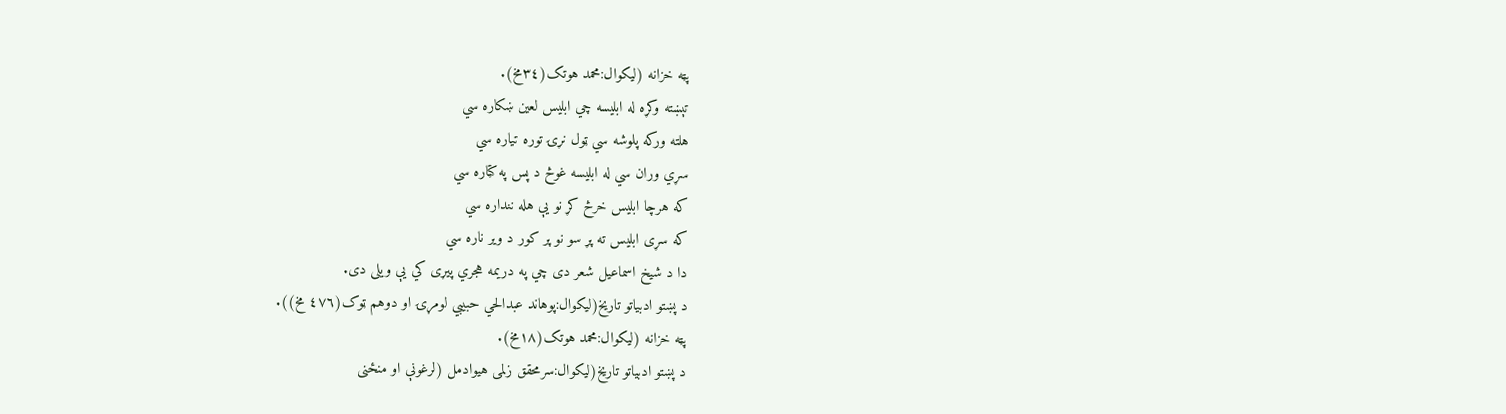پټه خزانه (ليکوال:محمد هوتک(٣٤مخ).
تېښته وکړه له ابليسه چي ابليس لعين ښکاره سي
هلته ورکه پلوشه سي ټول نړۍ توره تياره سي
سړي وران سي له ابليسه غوڅ د پس په کټاره سي
که هرچا ابليس خرڅ کړ نو يې هله ننداره سي
که سړى ابليس ته پړ سو نو پر کور د وير ناره سي
دا د شيخ اسماعيل شعر دى چي په دريمه هجري پيړى کي يې ويلى دى.
د پښتو ادبياتو تاريخ(ليکوال:پوهاند عبدالحي حبيبي لومړۍ او دوهم ټوک(٤٧٦ مخ)).
پټه خزانه (ليکوال:محمد هوتک(١٨مخ).
د پښتو ادبياتو تاريخ(ليکوال:سرمحقق زلمى هيوادمل (لرغونې او منځنى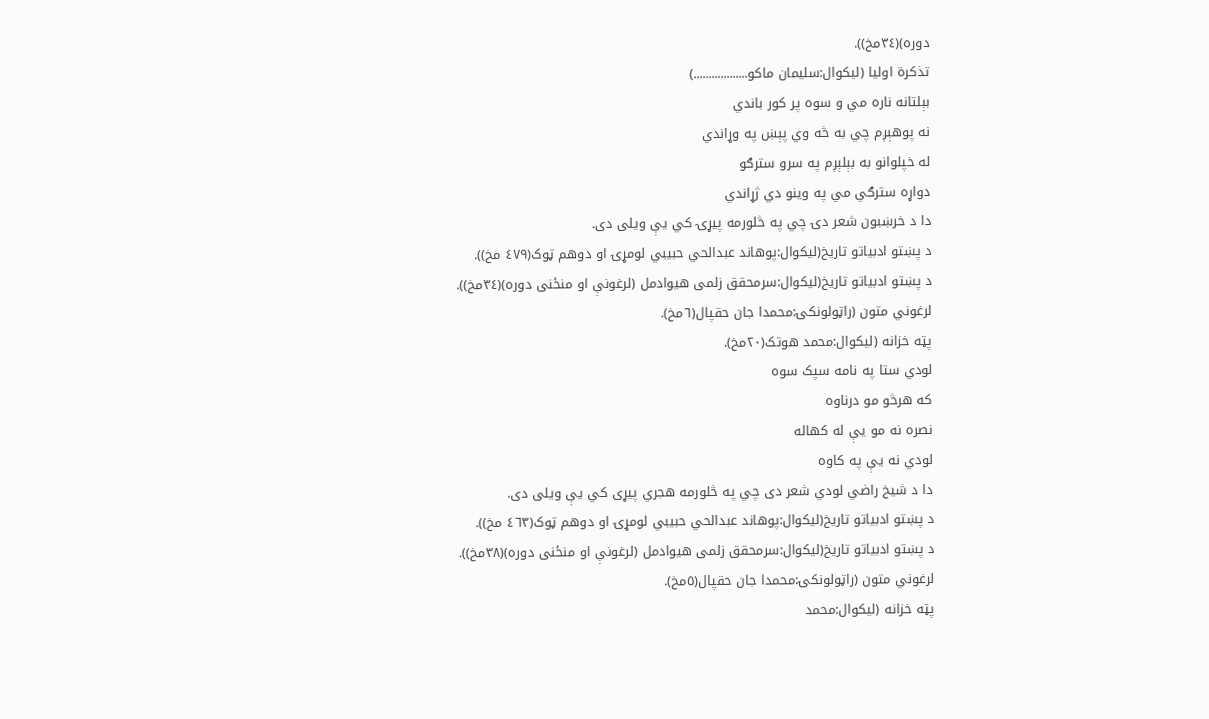دوره)(٣٤مخ)).
تذکرة اوليا (ليکوال:سليمان ماکو..................)
بېلتانه ناره مي و سوه پر کور باندي
نه پوهېږم چي به څه وي پېښ په وړاندي
له خپلوانو به بېلېږم په سرو سترګو
دواړه سترګي مي په وينو دي ژړاندي
دا د خرښبون شعر دۍ چي په څلورمه پيړۍ کي يې ويلى دى.
د پښتو ادبياتو تاريخ(ليکوال:پوهاند عبدالحي حبيبي لومړۍ او دوهم ټوک(٤٧٩ مخ)).
د پښتو ادبياتو تاريخ(ليکوال:سرمحقق زلمى هيوادمل (لرغونې او منځنى دوره)(٣٤مخ)).
لرغوني متون (راټولونکۍ:محمدا جان حقپال(٦مخ).
پټه خزانه (ليکوال:محمد هوتک(٢٠مخ).
لودي ستا په نامه سپک سوه
که هرڅو مو درناوه
نصره نه مو يې له کهاله
لودي نه يې په کاوه
دا د شيخ راضي لودي شعر دى چي په څلورمه هجري پيړى کي يې ويلى دى.
د پښتو ادبياتو تاريخ(ليکوال:پوهاند عبدالحي حبيبي لومړۍ او دوهم ټوک(٤٦٣ مخ)).
د پښتو ادبياتو تاريخ(ليکوال:سرمحقق زلمى هيوادمل (لرغونې او منځنى دوره)(٣٨مخ)).
لرغوني متون (راټولونکۍ:محمدا جان حقپال(٥مخ).
پټه خزانه (ليکوال:محمد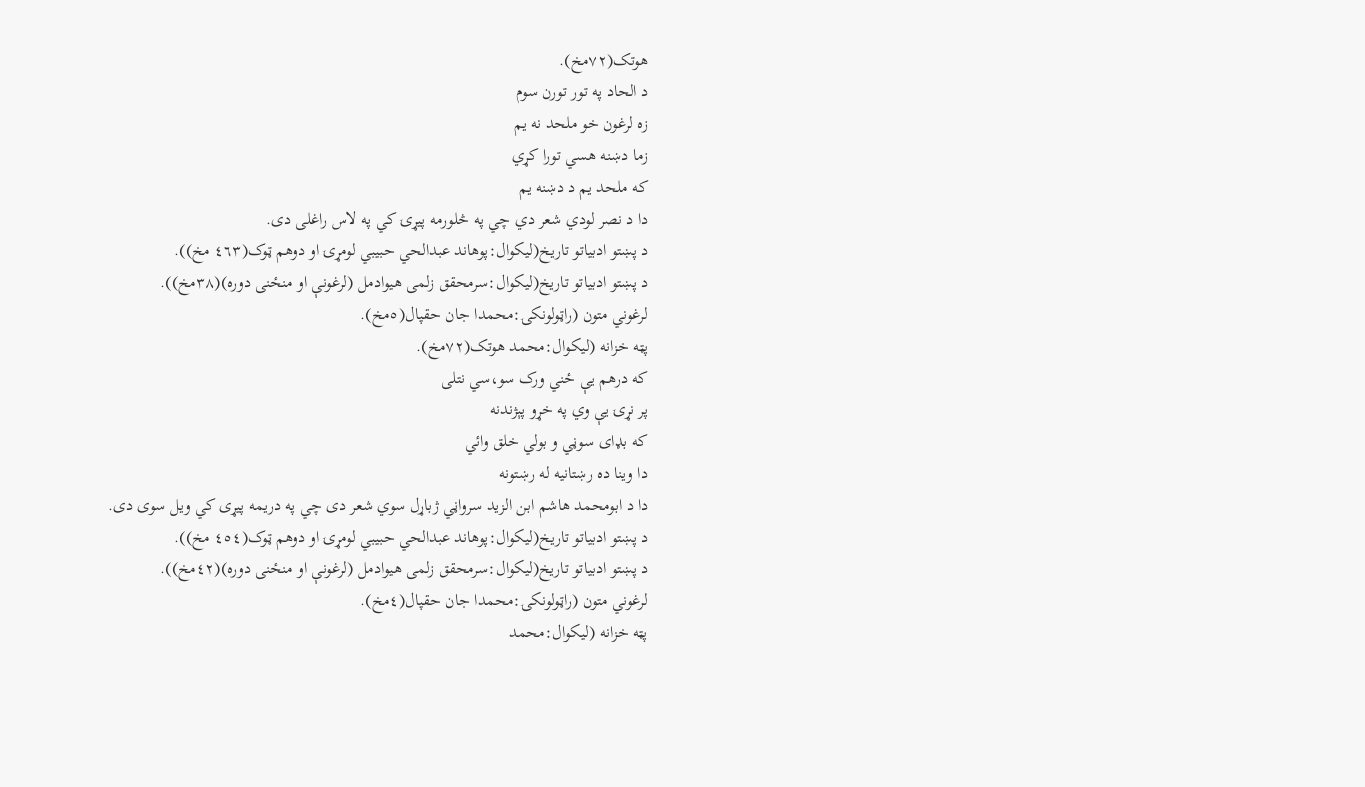هوتک(٧٢مخ).
د الحاد په تور تورن سوم
زه لرغون خو ملحد نه يم
زما دښنه هسي تورا کړي
که ملحد يم د دښنه يم
دا د نصر لودي شعر دي چي په څلورمه پيړۍ کي په لاس راغلى دى.
د پښتو ادبياتو تاريخ(ليکوال:پوهاند عبدالحي حبيبي لومړۍ او دوهم ټوک(٤٦٣ مخ)).
د پښتو ادبياتو تاريخ(ليکوال:سرمحقق زلمى هيوادمل (لرغونې او منځنى دوره)(٣٨مخ)).
لرغوني متون (راټولونکۍ:محمدا جان حقپال(٥مخ).
پټه خزانه (ليکوال:محمد هوتک(٧٢مخ).
که درهم يې ځني ورک سو،سي نتلى
پر نړۍ يې وي په خړو پېژندنه
که بډاى سوڼي و بولي خلق وائي
دا وينا ده رښتانيه له رښتونه
دا د ابومحمد هاشم ابن الزيد سرواڼي ژباړل سوي شعر دى چي په دريمه پيړى کي ويل سوى دى.
د پښتو ادبياتو تاريخ(ليکوال:پوهاند عبدالحي حبيبي لومړۍ او دوهم ټوک(٤٥٤ مخ)).
د پښتو ادبياتو تاريخ(ليکوال:سرمحقق زلمى هيوادمل (لرغونې او منځنى دوره)(٤٢مخ)).
لرغوني متون (راټولونکۍ:محمدا جان حقپال(٤مخ).
پټه خزانه (ليکوال:محمد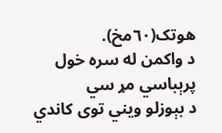هوتک(٦٠مخ).
د واکمن له سره خول پرېباسي مړ سي
د بېوزلو ويني توى کاندي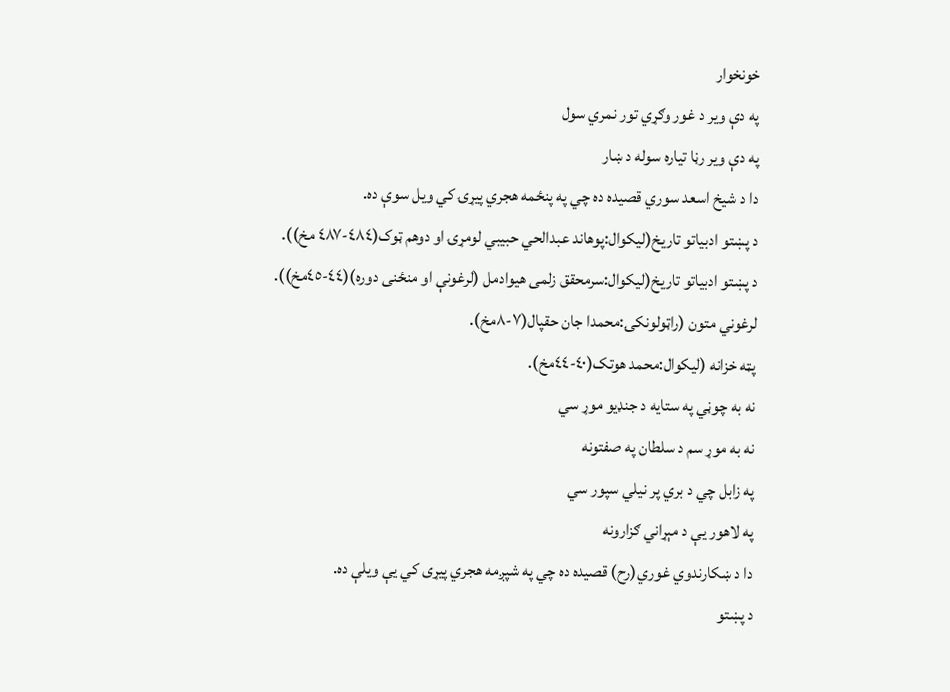خونخوار
په دې وير د غور وګړي تور نمري سول
په دې وير رڼا تياره سوله د ښار
دا د شيخ اسعد سوري قصيده ده چي په پنځمه هجري پيړۍ کي ويل سوې ده.
د پښتو ادبياتو تاريخ(ليکوال:پوهاند عبدالحي حبيبي لومړۍ او دوهم ټوک(٤٨٤-٤٨٧ مخ)).
د پښتو ادبياتو تاريخ(ليکوال:سرمحقق زلمى هيوادمل (لرغونې او منځنى دوره)(٤٤-٤٥مخ)).
لرغوني متون (راټولونکۍ:محمدا جان حقپال(٧-٨مخ).
پټه خزانه (ليکوال:محمد هوتک(٤٠-٤٤مخ).
نه به چوڼي په ستايه د جنډيو موړ سي
نه به موړ سم د سلطان په صفتونه
په زابل چي د بري پر نيلي سپور سي
په لاهور يې د مېړاني ګزارونه
دا د ښکارندوي غوري(رح) قصيده ده چي په شپږمه هجري پيړى کي يې ويلې ده.
د پښتو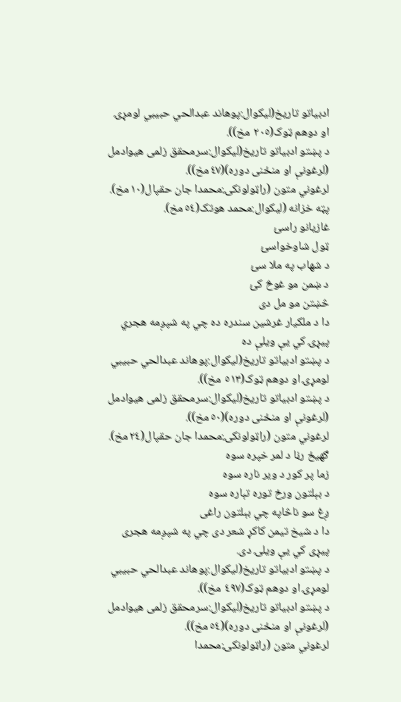ادبياتو تاريخ(ليکوال:پوهاند عبدالحي حبيبي لومړۍ او دوهم ټوک(٢٠٥ مخ)).
د پښتو ادبياتو تاريخ(ليکوال:سرمحقق زلمى هيوادمل (لرغونې او منځنى دوره)(٤٧مخ)).
لرغوني متون (راټولونکۍ:محمدا جان حقپال(١٠مخ).
پټه خزانه (ليکوال:محمد هوتک(٥٤مخ).
غازيانو راسئ
ټول شاوخواسئ
د شهاب په ملا سئ
د ښمن مو غوڅ کئ
څښتن مو مل دى
دا د ملکيار غرشين سندره ده چي په شپږمه هجري پيړۍ کي يې ويلې ده
د پښتو ادبياتو تاريخ(ليکوال:پوهاند عبدالحي حبيبي لومړۍ او دوهم ټوک(٥١٣ مخ)).
د پښتو ادبياتو تاريخ(ليکوال:سرمحقق زلمى هيوادمل (لرغونې او منځنى دوره)(٥٠مخ)).
لرغوني متون (راټولونکۍ:محمدا جان حقپال(٢٤مخ).
ګهيځ رڼا د لمر خپره سوه
زما پر کور د وير ناره سوه
د بېلتون ورځ توره تېاره سوه
ږغ سو ناڅاپه چي بېلتون راغى
دا د شيخ تيمن کاکړ شعر دى چي په شپږمه هجرى پيړى کي يې ويلۍ دى.
د پښتو ادبياتو تاريخ(ليکوال:پوهاند عبدالحي حبيبي لومړۍ او دوهم ټوک(٤٩٧ مخ)).
د پښتو ادبياتو تاريخ(ليکوال:سرمحقق زلمى هيوادمل (لرغونې او منځنى دوره)(٥٤مخ)).
لرغوني متون (راټولونکۍ:محمدا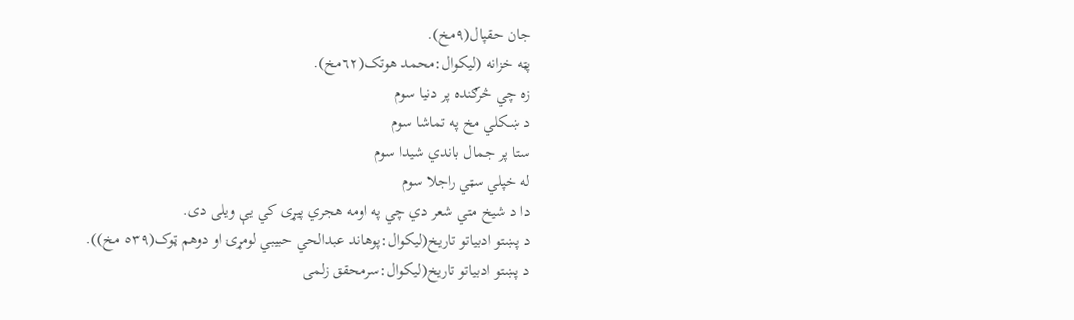جان حقپال(٩مخ).
پټه خزانه (ليکوال:محمد هوتک(٦٢مخ).
زه چي څرګنده پر دنيا سوم
د ښـکلي مخ په تماشا سوم
ستا پر جمال باندي شيدا سوم
له خپلي سټي راجلا سوم
دا د شيخ متي شعر دي چي په اومه هجري پيړى کي يې ويلى دى.
د پښتو ادبياتو تاريخ(ليکوال:پوهاند عبدالحي حبيبي لومړۍ او دوهم ټوک(٥٣٩ مخ)).
د پښتو ادبياتو تاريخ(ليکوال:سرمحقق زلمى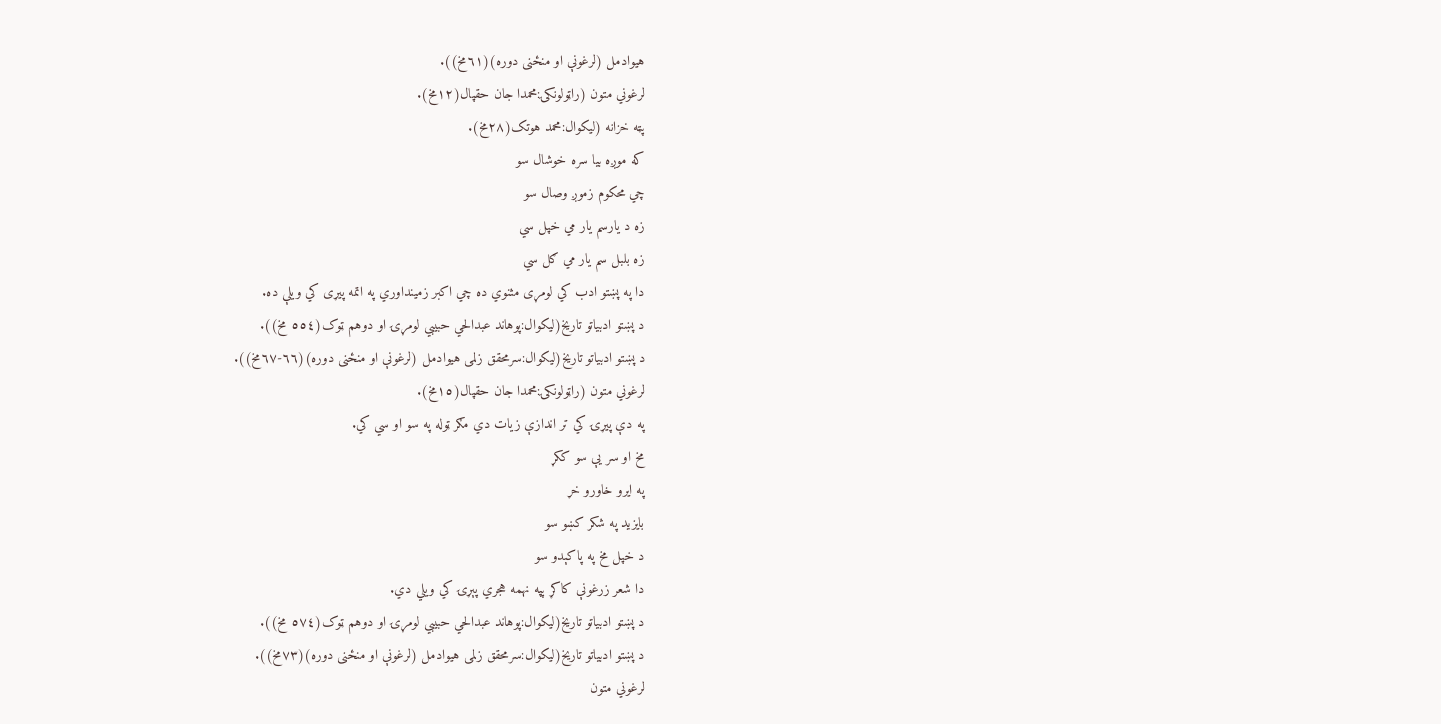هيوادمل (لرغونې او منځنى دوره)(٦١مخ)).
لرغوني متون (راټولونکۍ:محمدا جان حقپال(١٢مخ).
پټه خزانه (ليکوال:محمد هوتک(٢٨مخ).
که موږه بيا سره خوشال سو
چي محکوم زموږ وصال سو
زه د يارسم يار مي خپل سي
زه بلبل سم يار مي ګل سي
دا په پښتو ادب کي لومړى مثنوي ده چي اکبر زمينداوري په اتمه پيړى کي ويلې ده.
د پښتو ادبياتو تاريخ(ليکوال:پوهاند عبدالحي حبيبي لومړۍ او دوهم ټوک(٥٥٤ مخ)).
د پښتو ادبياتو تاريخ(ليکوال:سرمحقق زلمى هيوادمل (لرغونې او منځنى دوره)(٦٦-٦٧مخ)).
لرغوني متون (راټولونکۍ:محمدا جان حقپال(١٥مخ).
په دې پيړۍ کي تر اندازې زيات دي مګر ټوله په سو او سي کي.
مخ او سر يې سو ککړ
په ايرو خاورو خړ
بايزيد په شکر کښو سو
د خپل مخ په پاکېدو سو
دا شعر زرغونې کاکړ پپه نهمه هجري پېړۍ کي ويلي دي.
د پښتو ادبياتو تاريخ(ليکوال:پوهاند عبدالحي حبيبي لومړۍ او دوهم ټوک(٥٧٤ مخ)).
د پښتو ادبياتو تاريخ(ليکوال:سرمحقق زلمى هيوادمل (لرغونې او منځنى دوره)(٧٣مخ)).
لرغوني متون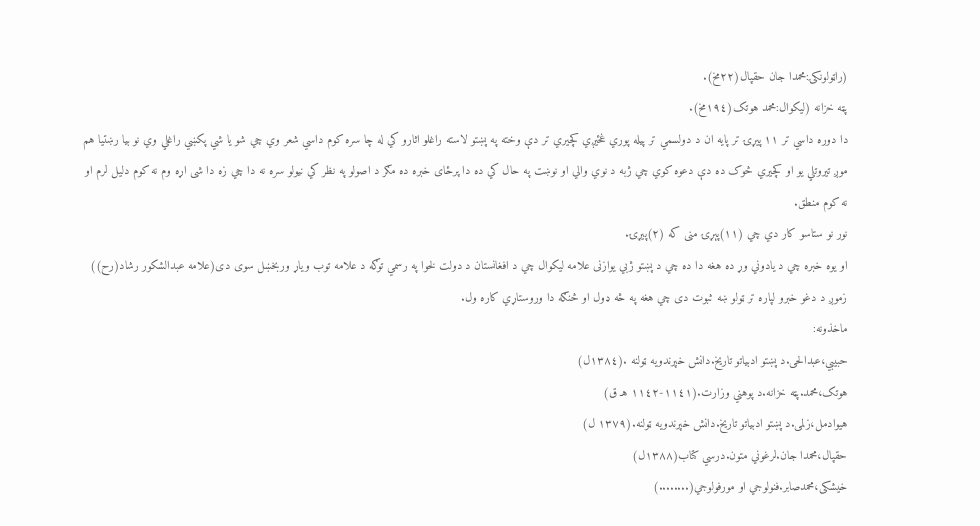(راټولونکۍ:محمدا جان حقپال(٢٢مخ).
پټه خزانه (ليکوال:محمد هوتک(١٩٤مخ).
دا دوره داسي تر ١١ پيړۍ تر پايه ان د دولسمي تر پيله پوري غځيږي کچيري تر دې وخته په پښتو لاسته راغلو اثارو کي له چا سره کوم داسي شعر وي چي شو يا شي پکښي راغلي وي نو بيا رښتيا هم موږ تيروتلي يو او کچيري څوک ده دې دعوه کوي چي ژبه د نوي والي او نوښت په حال کي ده دا پرځاى خبره ده مګر د اصولو په نظر کي نيولو سره نه دا چي زه دا شى اړه وم نه کوم دليل لرم او نه کوم منطق.
نور نو ستاسو کار دي چي (١١)پېړۍ منى که (٢)پيړۍ.
او يوه خبره چي د يادوني وړ ده هغه دا ده چي د پښتو ژبي يوازنى علامه ليکوال چي د افغانستان د دولت لخوا په رسمي توګه د علامه توب وياړ وربخښل سوى دى(علامه عبدالشکور رشاد(رح)) زموږ د دغو خبرو لپاره تر ټولو ښه ثبوت دى چي هغه په څه ډول او څنګه دا وروستاړي کاره ول.
ماخذونه:
حبيبي،عبدالحى.د پښتو ادبياتو تاريخ.دانش خپرندويه ټولنه .(١٣٨٤ل)
هوتک،محمد.پټه خزانه.د پوهني وزارت.(١١٤١-١١٤٢ هـ ق)
هيوادمل،زلمى.د پښتو ادبياتو تاريخ.دانش خپرندويه ټولنه.(١٣٧٩ ل)
حقپال،محمدا جان.لرغوني متون.درسي کتاب(١٣٨٨ل)
خيشکى،محمدصابر.فنولوجي او مورفولوجي(........)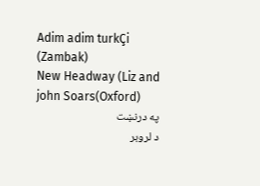Adim adim turkÇi (Zambak)
New Headway (Liz and john Soars(Oxford)
په درنښت
د لروبر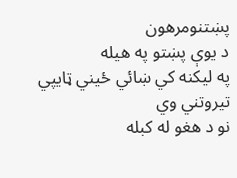پښتنومرهون
د يوې پښتو په هيله
په ليكنه كي ښائي ځيني ټايپي تيروتني وي
نو د هغو له كبله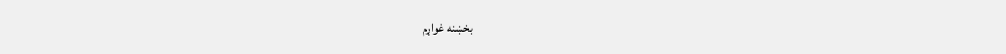بخښنه غواړم